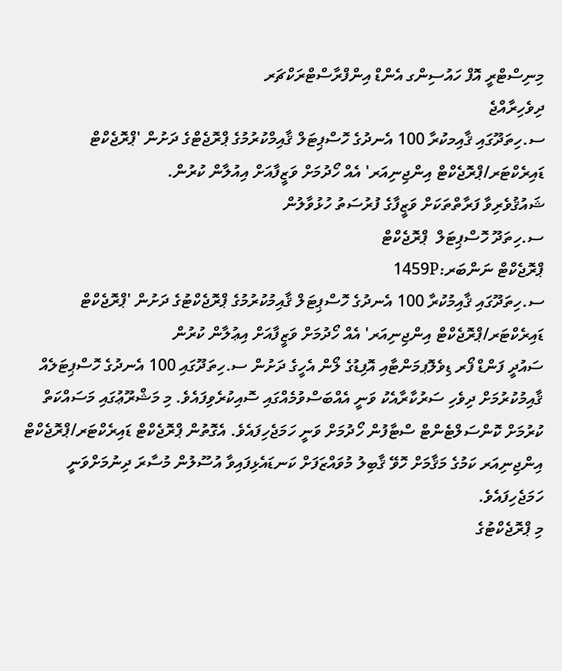މިނިސްޓްރީ އޮފް ހައުސިންގ އެންޑް އިންފްރާސްޓްރަކްޗަރ
ދިވެހިރާއްޖެ
ސ.ހިތަދޫގައި ޤާއިމކުރާ 100 އެނދުގެ ހޮސްޕިޓަލް ޤާއިމްކުރުމުގެ ޕްރޮޖެޓްގެ ދަށުން 'ޕްރޮޖެކްޓް ޑައިރެކްޓަރ/ޕްރޮޖެކްޓް އިންޖިނިއަރ' އެއް ހޯދުމަށް ވަޒީފާއަށް އިއުލާން ކުރުން.
ޝައުޤުވެރިވާ ފަރާތްތަކަށް ވަޒީފާގެ ފުރުސަތު ހުޅުވާލުން
ސ.ހިތަދޫ ހޮސްޕިޓަލް  ޕްރޮޖެކްޓް
ޕްރޮޖެކްޓް ނަންބަރ:1459P
ސ.ހިތަދޫގައި ޤާއިމުކުރާ 100 އެނދުގެ ހޮސްޕިޓަލް ޤާއިމުކުރުމުގެ ޕްރޮޖެކްޓުގެ ދަށުން 'ޕްރޮޖެކްޓް ޑައިރެކްޓަރ/ޕްރޮޖެކްޓް އިންޖިނިއަރ' އެއް ހޯދުމަށް ވަޒީފާއަށް އިޢުލާން ކުރުން
ސައުދީ ފަންޑް ފޯރ ޑިވެލޮޕމަންޓާއި އޮފިޑުގެ ލޯން އެހީގެ ދަށުން ސ.ހިތަދޫގައި 100 އެނދުގެ ހޮސްޕިޓަލެއް ޤާއިމުކުރުމަށް ދިވެހި ސަރުކާރާއެކު ވަނީ އެއްބަސްވުމެއްގައި ސޮއިކުރެވިފައެވެ. މި މަޝްރޫޢުގައި މަސައްކަތް ކުރުމަށް ކޮންސަލްޓެންޓް ސްޓާފުން ހޯދުމަށް ވަނީ ހަމަޖެހިފައެވެ. އެގޮތުން ޕްރޮޖެކްޓް ޑައިރެކްޓަރ/ޕްރޮޖެކްޓް އިންޖިނިއަރ ކަމުގެ މަޤާމަށް ހޮވޭ ޤާބިލު މުވައްޒަފަށް ކަނޑައެޅިފައިވާ އުސޫލުން މުސާރަ ދިނުމަށްވަނީ ހަމަޖެހިފައެވެ.
މި ޕްރޮޖެކްޓުގެ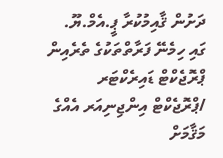ދަށުން ޤާއިމުކުރާ ޕީ.އެމް.ޔޫ. ގައި ހިމެނޭ ފަރާތްތަކުގެ ތެރެއިން ޕްރޮޖެކްޓް ޑައިރެކްޓަރ /ޕްރޮޖެކްޓް އިންޖިނިއަރ އެއްގެ މަޤާމަށް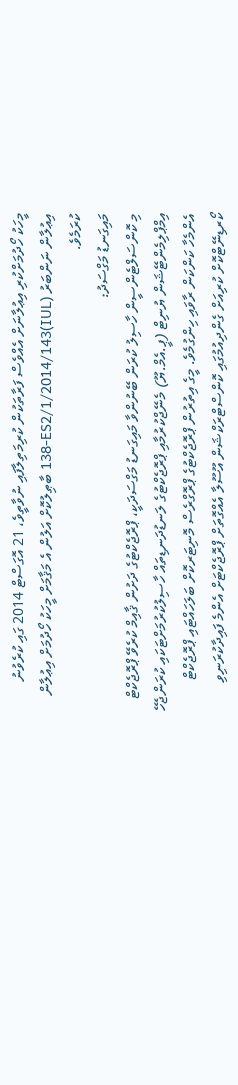މީހަކު ހޯދުމަށްކުރި އިޢުލާނަށް އެއްވެސް ފަރާތަކުން ކުރިމަތިލާފައި ނުވާތީވެ، 21 އޮގަސްޓް 2014 ގައި ކުރެވުނު އިޢުލާން ނަންބަރު (IUL)138-ES2/1/2014/143 ބާޠިލުކޮށް އަލުން އެ މަޤާމަށް މީހަކު ހޯދުމަށް އިޢުލާން ކުރަމެވެ.
މައިގަނޑު މަގްސަދު:
މި ކޮންސަލްޓެންސީން ހާސިލު ކުރަން ބޭނުންވާ މައިގަނޑު މަގްސަދަކީ، ޕްރޮޖެކްޓުގެ ދަށުން ޤާއިމް ކުރެވޭ ޕްރޮޖެކްޓް އިމްޕްލިމެންޓޭޝަން ޔުނިޓް (ޕީ.އެމް.ޔޫ) މެނޭޖްކުރުމާއި ޕްރޮޖެކްޓުގެ ލަނޑުދަނޑިތައް ހާސިލުކުރުމަށްޓަކައި ކުރަންޖެހޭ އެންމެހާ ކަންކަން ރާވައި ހިންގުމެވެ. މީގެ އިތުރުން ޕްރޮޖެކްޓުގެ ޕްރޮގްރެސް މޮނިޓަރކޮށް ބަލަހައްޓައި ޕްރޮޖެކްޓް ކޯރޑިނޭޓްކޮށް ކުރިއަށް ގެންދިއުމުގައި ކޮންސްޓްރަކްޝަން އޫސޫލާ އެއްގޮތަށް ޕްރޮޖެކްޓަށް އެންމެ ފައިދާކުރަނިވި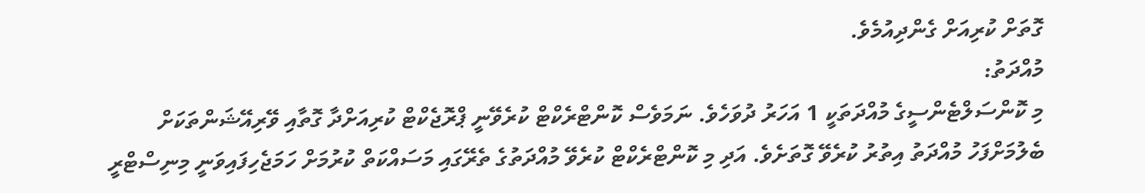ގޮތަށް ކުރިއަށް ގެންދިއުމެވެ.
މުއްދަތު:
މި ކޮންސަލްޓެންސީގެ މުއްދަތަކީ 1 އަހަރު ދުވަހެވެ. ނަމަވެސް ކޮންޓްރެކްޓް ކުރެވޭނީ ޕްރޮޖެކްޓް ކުރިއަށްދާ ގޮތާއި ވޭރިއޭޝަންތަކަށް ބެލުމަށްފަހު މުއްދަތު އިތުރު ކުރެވޭ ގޮތަށެވެ. އަދި މި ކޮންޓްރެކްޓް ކުރެވޭ މުއްދަތުގެ ތެރޭގައި މަސައްކަތް ކުރުމަށް ހަމަޖެހިފައިވަނީ މިނިސްޓްރީ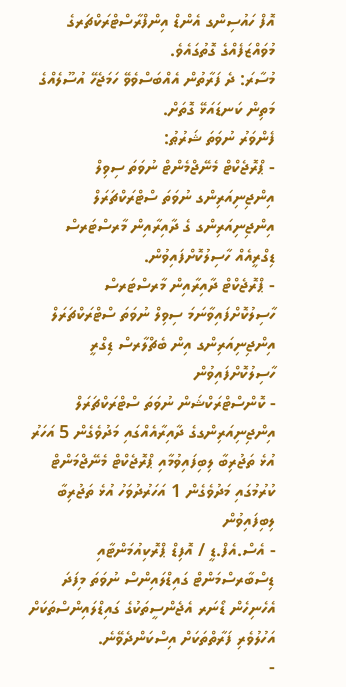އޮފް ހައުސިންގ އެންޑް އިންފްރާސްޓްރަކްޗަރގެ މުވައްޒަފެއްގެ ގޮތުގައެވެ.
މުސާރަ: ދެ ފަރާތުން އެއްބަސްވެވޭ ހަމަޖެހޭ އުސޫލެއްގެ މަތިން ކަނޑައަޅޭ ގޮތަށް.
ފެންވަރު ނުވަތަ ޝަރުޠު:
- ޕްރޮޖެކްޓް މެނޭޖްމެންޓް ނުވަތަ ސިވިލް އިންޖިނިއަރިންގ ނުވަތަ ސްޓްރަކްޗަރަލް އިންޖިނިއަރިންގ ގެ ދާއިރާއިން މާރސްޓަރސް ޑިގްރީއެއް ހާސިލުކޮށްފައިވުން.
- ޕްރޮޖެކްޓް ދާއިރާއިން މާރސްޓަރސް ހާސިލުކޮށްފައިވާނަމަ ސިވިލް ނުވަތަ ސްޓްރަކްޗަރަލް އިންޖިނިއަރިންގ އިން ބެޗްލާރސް ޑިގްރީ ހާސިލުކޮށްފައިވުން
- ކޮންސްޓްރަކްޝަން ނުވަތަ ސްޓްރަކްޗަރަލް އިންޖިނިއަރިންގގެ ދާއިރާއެއްގައި މަދުވެގެން 5 އަހަރު އުޅެ ތަޖުރިބާ ލިބިފައިވުމާއި ޕްރޮޖެކްޓް މެނޭޖްމަންޓް ކުރުމުގައި މަދުވެގެން 1 އަހަރުދުވަހު އުޅެ ތަޖުރިބާ ލިބިފައިވުން
- އެސް.އެފް.ޑީ / އޮފިޑް ޕްރޮކިއުމަންޓާއި ޑިސްބާރސްމަންޓް ގައިޑްލައިންސް ނުވަތަ މިފަދަ އެހެނިހެން ޑޯނަރ އެޖެންސީތަކުގެ ގައިޑްލައިންސްތަކަށް އަހުލުވެރި ފަރާތްތަކަށް އިސްކަންދެވޭނެ.
-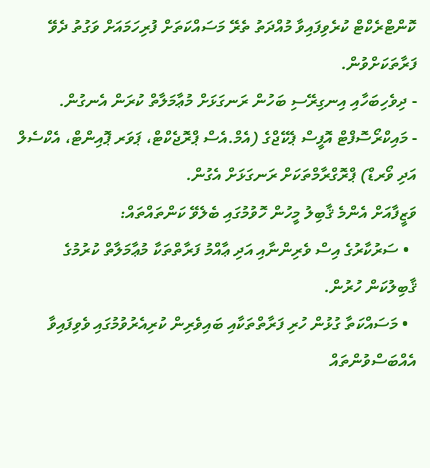ކޮންޓްރެކްޓް ކުރެވިފައިވާ މުއްދަތު ތެރޭ މަސައްކަތަށް ފުރިހަމައަށް ވަގުތު ދެވޭ ފަރާތަކަށްވުން.
- ދިވެހިބަހާއި އިނގިރޭސި ބަހުން ރަނގަޅަށް މުޢާމަލާތް ކުރަން އެނގުން.
- މައިކްރޯސޮފްޓް އޮފީސް ޕެކޭޖްގެ (އެމް.އެސް ޕްރޮޖެކްޓް، ޕަވަރ ޕޮއިންޓް، އެކްސެލް އަދި ވޯރޑް) ޕްރޮގްރާމްތަކަށް ރަނގަޅަށް އެގުން.
ވަޒީފާއަށް އެންމެ ޤާބިލު މީހުން ހޮވުމުގައި ބެލެވޭ ކަންތައްތައް:
  • ސަރުކާރުގެ އިސް ވެރިންނާއި އަދި ޢާއްމު ފަރާތްތަކާ މުޢާމަލާތް ކުރުމުގެ ޤާބިލުކަން ހުރުން.
  • މަސައްކަތާ ގުޅުން ހުރި ފަރާތްތަކާއި ބައިވެރިން ކުރިއެރުވުމުގައި ވެވިފައިވާ އެއްބަސްވުންތައް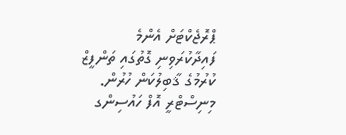ޕްރޮޖެކްޓަށް އެންމެ ފައިދާކުރަވިނި ގޮތުގައި ތަންފީޒް ކުރުމުގެ ޤާބިލުކަން ހުރުން.
މިނިސްޓްރީ އޮފް ހައުސިންގ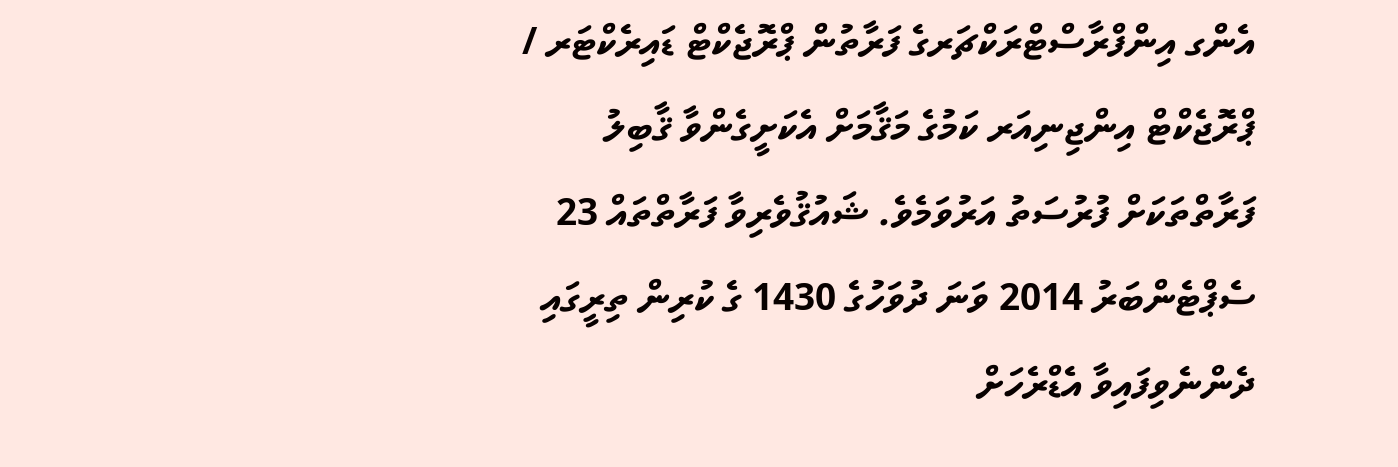އެންގ އިންފްރާސްޓްރަކްޗަރގެ ފަރާތުން ޕްރޮޖެކްޓް ޑައިރެކްޓަރ / ޕްރޮޖެކްޓް އިންޖިނިއަރ ކަމުގެ މަޤާމަށް އެކަށީގެންވާ ޤާބިލު ފަރާތްތަކަށް ފުރުސަތު އަރުވަމެވެ. ޝައުޤުވެރިވާ ފަރާތްތައް 23 ސެޕްޓެންބަރު 2014 ވަނަ ދުވަހުގެ 1430 ގެ ކުރިން ތިރީގައި ދެންނެވިފައިވާ އެޑްރެހަށް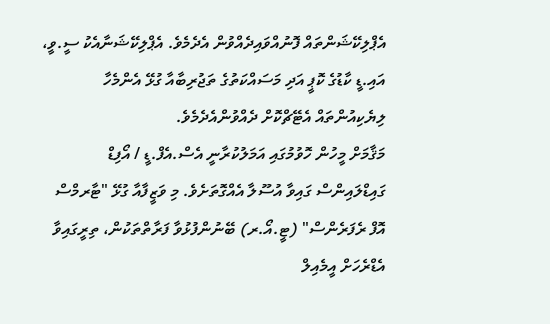އެޕްލިކޭޝަންތައް ފޮނުއްވައިދެއްވުން އެދެމެވެ. އެޕްލިކޭޝަނާއެކު ސީ.ވީ، އައި.ޑީ ކާޑުގެ ކޮޕީ އަދި މަސައްކަތުގެ ތަޖުރިބާއާ ގުޅޭ އެންމެހާ ލިޔެކިއުންތައް އެޓޭޗްކޮށް ދެއްވުންއެދެމެވެ.
މަޤާމަށް މީހުން ހޮވުމުގައި އަމަލުކުރާނީ އެސް.އެފް.ޑީ / އޯފިޑް ގައިޑްލައިންސް ގައިވާ އުސޫލާ އެއްގޮތަށެވެ. މި ވަޒީފާއާ ގުޅޭ "ޓާރމްސް އޮފް ރެފަރެންސް" (ޓީ.އޯ.ރ) ބޭނުންފުޅުވާ ފަރާތްތަކުން، ތިރީގައިވާ އެޑްރެހަށް އީމެއިލް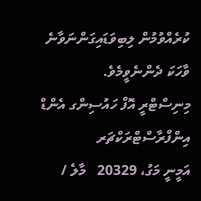ކުރެއްވުމުން ލިބިވަޑައިގަންނަވާނެ ވާހަކަ ދެންނެވީމެވެ.
މިނިސްޓްރީ އޮފް ހައުސިންގ އެންޑް އިންފްރާސްޓްރަކްޗަރ
އަމީނީ މަގު، 20329   މާލެ /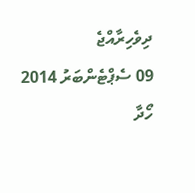ދިވެހިރާއްޖެ
09 ސެޕްޓެންބަރު 2014
ހޯދާ